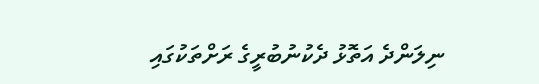ނިލަންދެ އަތޮޅު ދެކުނުބުރީގެ ރަށްތަކުގައި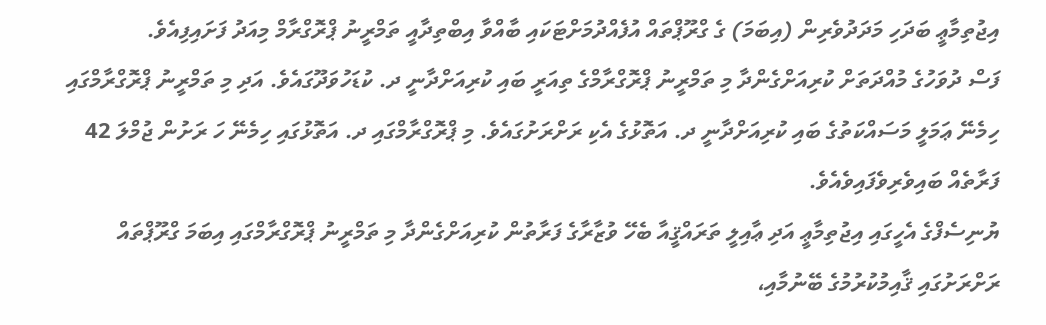އިޖުތިމާޢީ ބަދަހި މަދަދުވެރިން (އިބަމަ) ގެ ގްރޫޕްތައް އުފެއްދުމަށްޓަކައި ބާއްވާ އިބްތިދާއީ ތަމްރީނު ޕްރޮގްރާމް މިއަދު ފަށައިފިއެވެ.
ފަސް ދުވަހުގެ މުއްދަތަށް ކުރިއަށްގެންދާ މި ތަމްރީނު ޕްރޮގްރާމްގެ ތިއަރީ ބައި ކުރިއަށްދާނީ ދ. ކުޑަހުވަދޫގައެވެ. އަދި މި ތަމްރީނު ޕްރޮގްރާމްގައި ހިމެނޭ ޢަމަލީ މަސައްކަތުގެ ބައި ކުރިއަށްދާނީ ދ. އަތޮޅުގެ އެކި ރަށްރަށުގައެވެ. މި ޕްރޮގްރާމްގައި ދ. އަތޮޅުގައި ހިމެނޭ ހަ ރަށުން ޖުމްލަ 42 ފަރާތެއް ބައިވެރިވެފައިވެއެވެ.
ޔުނިސެފްގެ އެހީގައި އިޖުތިމާޢީ އަދި ޢާއިލީ ތަރައްޤީއާ ބެހޭ ވުޒާރާގެ ފަރާތުން ކުރިއަށްގެންދާ މި ތަމްރީނު ޕްރޮގްރާމްގައި އިބަމަ ގްރޫޕްތައް ރަށްރަށުގައި ޤާއިމުކުރުމުގެ ބޭނުމާއި،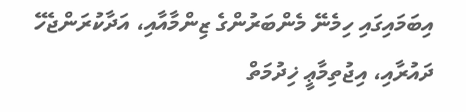އިބަމައިގައި ހިމެނޭ މެންބަރުންގެ ޒިންމާއާއި، އަދާކުރަންޖެހޭ ދައުރާއި، އިޖުތިމާޢީ ޚިދުމަތް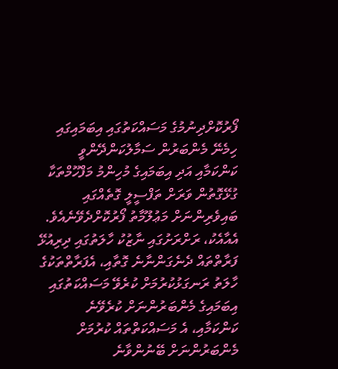ފޯރުކޮށްދިނުމުގެ މަސައްކަތުގައި އިބަމައިގައި ހިމެނޭ މެންބަރުން ސަމާލުކަންދޭންވީ ކަންކަމާއި އަދި އިބަމައިގެ މުހިންމު މަފްހޫމްތަކާ ގުޅޭގޮތުން ވަރަށް ތަފްސީލީ ގޮތެއްގައި ބައިވެރިންނަށް މަޢުލޫމާތު ފޯރުކޮށްދެވޭނެއެވެ.
އެއާއެކު، ރަށްރަށުގައި ނާޒުކު ހާލަތުގައި ދިރިއުޅޭ ފަރާތްތައް ދެނެގަންނާނެ ގޮތާއި، އެފަރާތްތަކުގެ ހާލަތު ރަނގަޅުކުރުމަށް ކުރެވޭ މަސައްކަތުގައި އިބަމައިގެ މެންބަރުންނަށް ކުރެވޭނެ ކަންކަމާއި، އެ މަސައްކަތްތައް ކުރުމަށް މެންބަރުންނަށް ބޭނުންވާނެ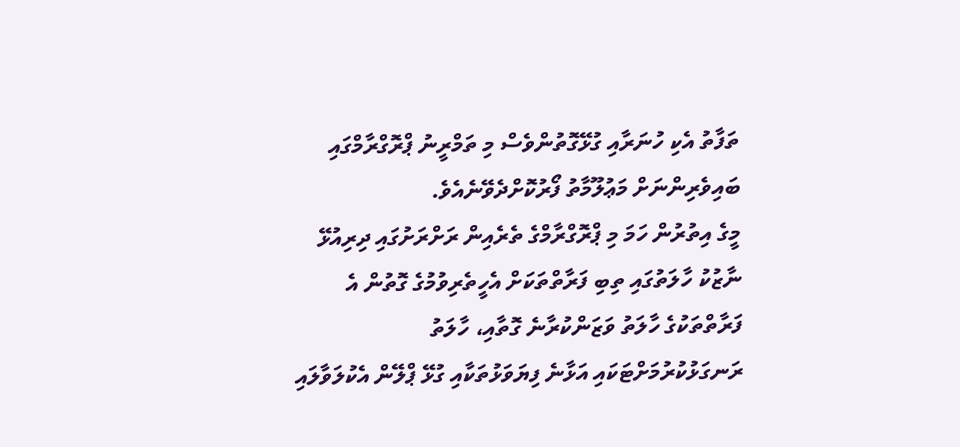ތަފާތު އެކި ހުނަރާއި ގުޅޭގޮތުންވެސް މި ތަމްރީނު ޕްރޮގްރާމްގައި ބައިވެރިންނަށް މަޢުލޫމާތު ފޯރުކޮށްދެވޭނެއެވެ.
މީގެ އިތުރުން ހަމަ މި ޕްރޮގްރާމްގެ ތެރެއިން ރަށްރަށުގައި ދިރިއުޅޭ ނާޒުކު ހާލަތުގައި ތިބި ފަރާތްތަކަށް އެހީތެރިވުމުގެ ގޮތުން އެ ފަރާތްތަކުގެ ހާލަތު ވަޒަންކުރާނެ ގޮތާއި، ހާލަތު ރަނގަޅުކުރުމަށްޓަކައި އަޅާނެ ފިޔަވަޅުތަކާއި ގުޅޭ ޕްލޭން އެކުލަވާލައި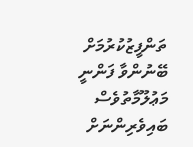ތަންފީޒުކުރުމަށް ބޭނުންވާ ފަންނީ މަޢުލޫމާތުވެސް ބައިވެރިންނަށް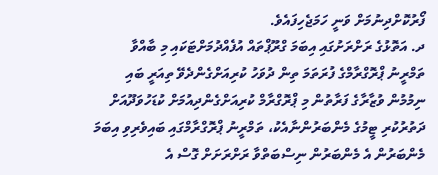ފޯރުކޮށްދިނުމަށް ވަނީ ހަމަޖެހިފައެވެ.
ދ. އަތޮޅުގެ ރަށްރަށުގައި އިބަމަ ގްރޫޕްތައް އުފެއްދުމަށްޓަކައި މި ބާއްވާ ތަމްރީނު ޕްރޮގްރާމްގެ ފުރަތަމަ ތިން ދުވަހު ކުރިއަށްގެންދެވޭ ތިއަރީ ބައި ނިމުމުން ވުޒާރާގެ ފަރާތުން މި ޕްރޮގްރާމް ކުރިއަށްގެންދިއުމަށް ކުޑަހުވަދޫއަށް ދަތުރުކުރި ޓީމުގެ މެންބަރުންނާއެކު، ތަމްރީނު ޕްރޮގްރާމްގައި ބައިވެރިވި އިބަމަ މެންބަރުން އެ މެންބަރުން ނިސްބަތްވާ ރަށްރަށަށް ގޮސް އެ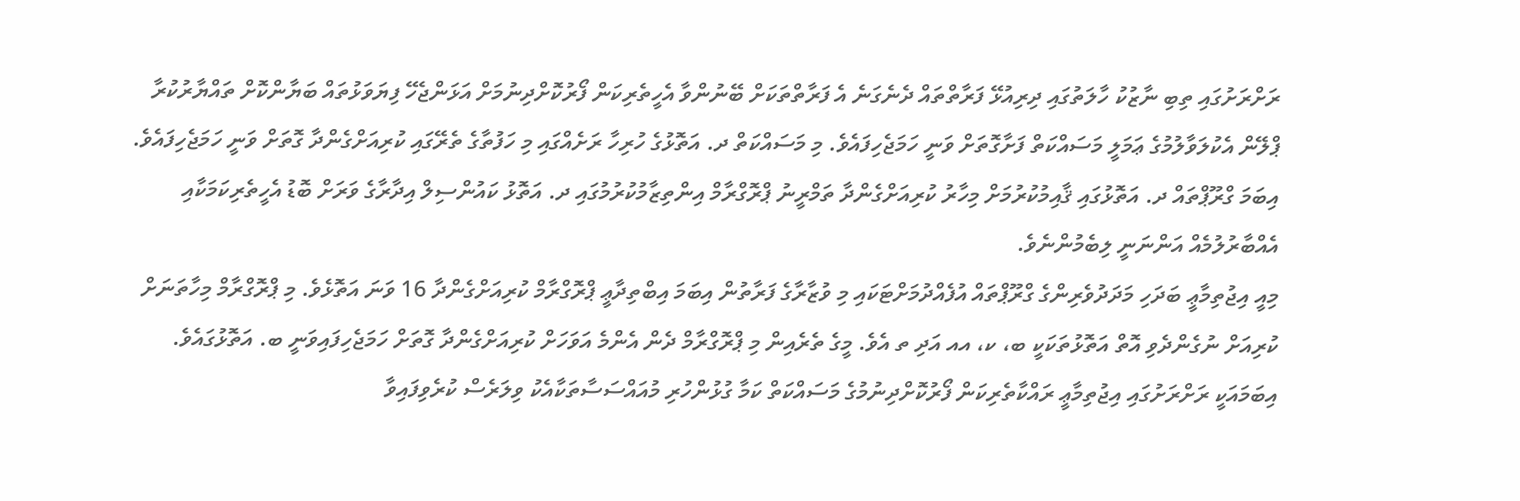ރަށްރަށުގައި ތިބި ނާޒުކު ހާލަތުގައި ދިރިއުޅޭ ފަރާތްތައް ދެނެގަނެ އެ ފަރާތްތަކަށް ބޭނުންވާ އެހީތެރިކަން ފޯރުކޮށްދިނުމަށް އަޅަންޖެހޭ ފިޔަވަޅުތައް ބަޔާންކޮށް ތައްޔާރުކުރާ ޕްލޭން އެކުލަވާލުމުގެ ޢަމަލީ މަސައްކަތް ފަށާގޮތަށް ވަނީ ހަމަޖެހިފައެވެ. މި މަސައްކަތް ދ. އަތޮޅުގެ ހުރިހާ ރަށެއްގައި މި ހަފުތާގެ ތެރޭގައި ކުރިއަށްގެންދާ ގޮތަށް ވަނީ ހަމަޖެހިފައެވެ.
އިބަމަ ގްރޫޕްތައް ދ. އަތޮޅުގައި ޤާއިމުކުރުމަށް މިހާރު ކުރިއަށްގެންދާ ތަމްރީނު ޕްރޮގްރާމް އިންތިޒާމުކުރުމުގައި ދ. އަތޮޅު ކައުންސިލް އިދާރާގެ ވަރަށް ބޮޑު އެހީތެރިކަމަކާއި އެއްބާރުލުމެއް އަންނަނީ ލިބެމުންނެވެ.
މިއީ އިޖުތިމާޢީ ބަދަހި މަދަދުވެރިންގެ ގްރޫޕްތައް އުފެއްދުމަށްޓަކައި މި ވުޒާރާގެ ފަރާތުން އިބަމަ އިބްތިދާޢީ ޕްރޮގްރާމް ކުރިއަށްގެންދާ 16 ވަނަ އަތޮޅެވެ. މި ޕްރޮގްރާމް މިހާތަނަށް ކުރިއަށް ނުގެންދެވި އޮތް އަތޮޅުތަކަކީ ބ، ކ، އއ އަދި ތ އެވެ. މީގެ ތެރެއިން މި ޕްރޮގްރާމް ދެން އެންމެ އަވަހަށް ކުރިއަށްގެންދާ ގޮތަށް ހަމަޖެހިފައިވަނީ ބ. އަތޮޅުގައެވެ.
އިބަމައަކީ ރަށްރަށުގައި އިޖުތިމާޢީ ރައްކާތެރިކަން ފޯރުކޮށްދިނުމުގެ މަސައްކަތް ކަމާ ގުޅުންހުރި މުއައްސަސާތަކާއެކު ވިލަރެސް ކުރެވިފައިވާ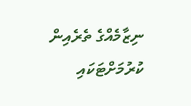ނިޒާމެއްގެ ތެރެއިން ކުރުމަށްޓަކައި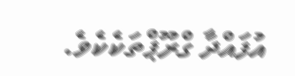އުފައްދާ ގްރޫޕްތަކެކެވެ.